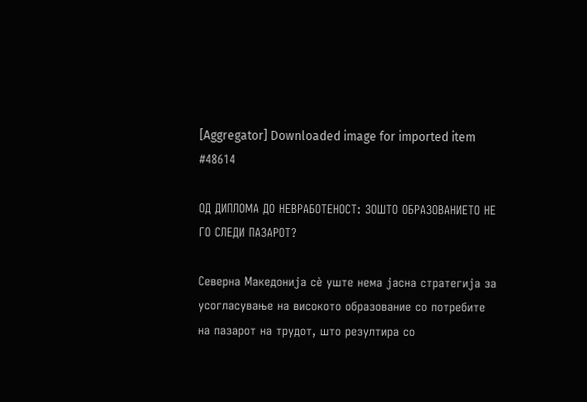[Aggregator] Downloaded image for imported item #48614

ОД ДИПЛОМА ДО НЕВРАБОТЕНОСТ: ЗОШТО ОБРАЗОВАНИЕТО НЕ ГО СЛЕДИ ПАЗАРОТ?

Северна Македонија сѐ уште нема јасна стратегија за усогласување на високото образование со потребите на пазарот на трудот, што резултира со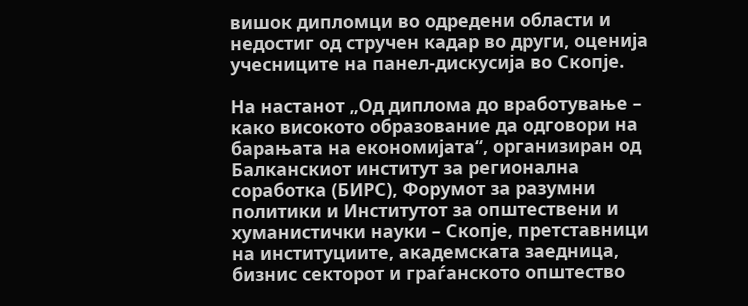вишок дипломци во одредени области и недостиг од стручен кадар во други, оценија учесниците на панел-дискусија во Скопје.

На настанот „Од диплома до вработување – како високото образование да одговори на барањата на економијата“, организиран од Балканскиот институт за регионална соработка (БИРС), Форумот за разумни политики и Институтот за општествени и хуманистички науки – Скопје, претставници на институциите, академската заедница, бизнис секторот и граѓанското општество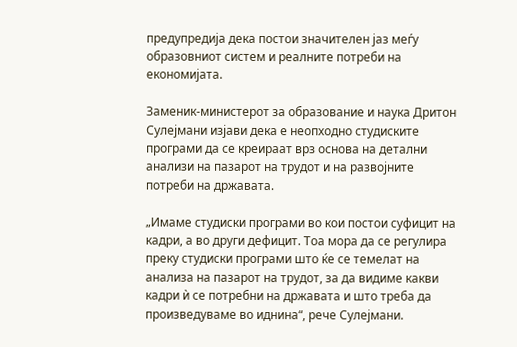предупредија дека постои значителен јаз меѓу образовниот систем и реалните потреби на економијата.

Заменик-министерот за образование и наука Дритон Сулејмани изјави дека е неопходно студиските програми да се креираат врз основа на детални анализи на пазарот на трудот и на развојните потреби на државата.

„Имаме студиски програми во кои постои суфицит на кадри, а во други дефицит. Тоа мора да се регулира преку студиски програми што ќе се темелат на анализа на пазарот на трудот, за да видиме какви кадри ѝ се потребни на државата и што треба да произведуваме во иднина“, рече Сулејмани.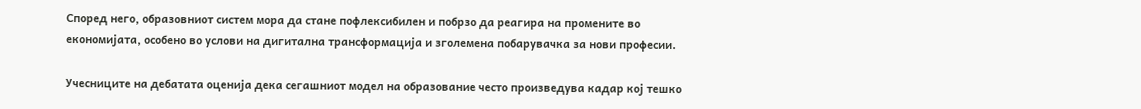Според него, образовниот систем мора да стане пофлексибилен и побрзо да реагира на промените во економијата, особено во услови на дигитална трансформација и зголемена побарувачка за нови професии.

Учесниците на дебатата оценија дека сегашниот модел на образование често произведува кадар кој тешко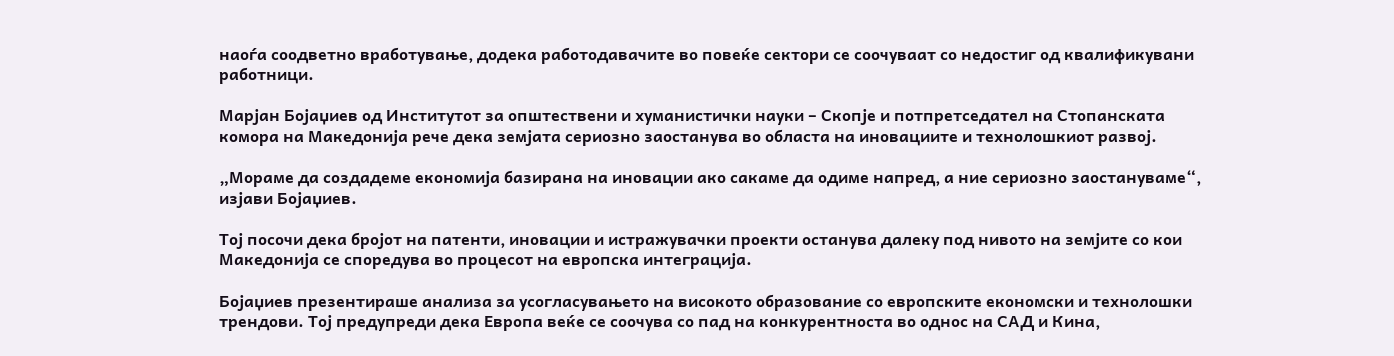наоѓа соодветно вработување, додека работодавачите во повеќе сектори се соочуваат со недостиг од квалификувани работници.

Марјан Бојаџиев од Институтот за општествени и хуманистички науки – Скопје и потпретседател на Стопанската комора на Македонија рече дека земјата сериозно заостанува во областа на иновациите и технолошкиот развој.

„Мораме да создадеме економија базирана на иновации ако сакаме да одиме напред, а ние сериозно заостануваме“, изјави Бојаџиев.

Тој посочи дека бројот на патенти, иновации и истражувачки проекти останува далеку под нивото на земјите со кои Македонија се споредува во процесот на европска интеграција.

Бојаџиев презентираше анализа за усогласувањето на високото образование со европските економски и технолошки трендови. Тој предупреди дека Европа веќе се соочува со пад на конкурентноста во однос на САД и Кина,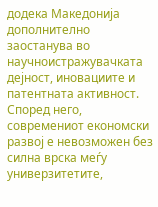додека Македонија дополнително заостанува во научноистражувачката дејност, иновациите и патентната активност. Според него, современиот економски развој е невозможен без силна врска меѓу универзитетите,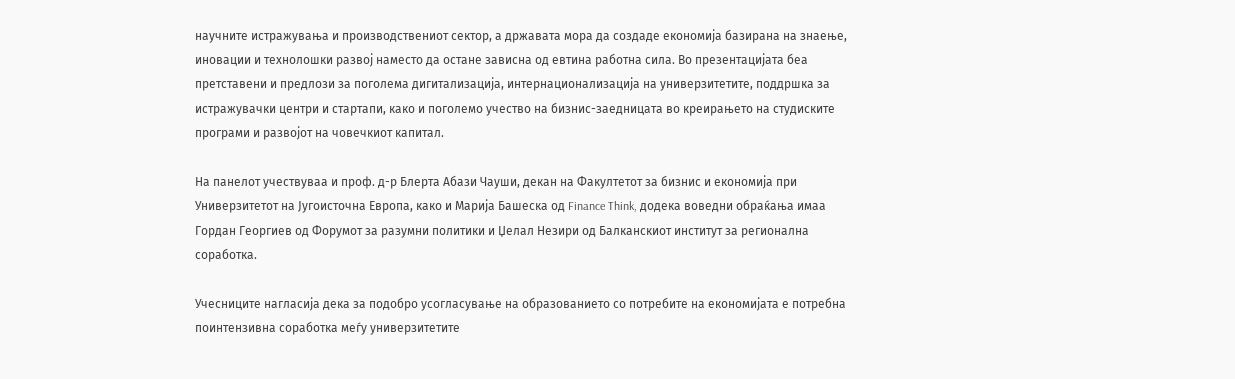научните истражувања и производствениот сектор, а државата мора да создаде економија базирана на знаење, иновации и технолошки развој наместо да остане зависна од евтина работна сила. Во презентацијата беа претставени и предлози за поголема дигитализација, интернационализација на универзитетите, поддршка за истражувачки центри и стартапи, како и поголемо учество на бизнис-заедницата во креирањето на студиските програми и развојот на човечкиот капитал.

На панелот учествуваа и проф. д-р Блерта Абази Чауши, декан на Факултетот за бизнис и економија при Универзитетот на Југоисточна Европа, како и Марија Башеска од Finance Think, додека воведни обраќања имаа Гордан Георгиев од Форумот за разумни политики и Џелал Незири од Балканскиот институт за регионална соработка.

Учесниците нагласија дека за подобро усогласување на образованието со потребите на економијата е потребна поинтензивна соработка меѓу универзитетите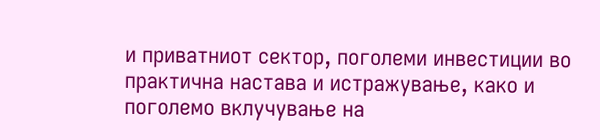и приватниот сектор, поголеми инвестиции во практична настава и истражување, како и поголемо вклучување на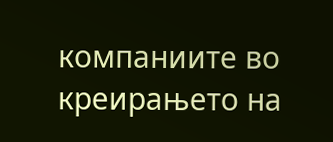компаниите во креирањето на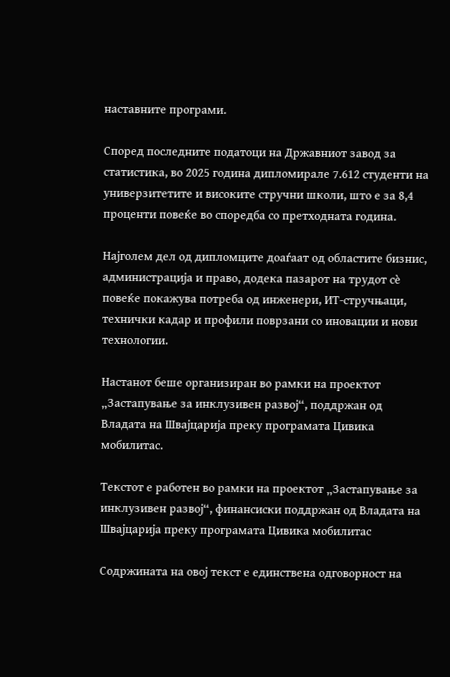наставните програми.

Според последните податоци на Државниот завод за статистика, во 2025 година дипломирале 7.612 студенти на универзитетите и високите стручни школи, што е за 8,4 проценти повеќе во споредба со претходната година.

Најголем дел од дипломците доаѓаат од областите бизнис, администрација и право, додека пазарот на трудот сѐ повеќе покажува потреба од инженери, ИТ-стручњаци, технички кадар и профили поврзани со иновации и нови технологии.

Настанот беше организиран во рамки на проектот „Застапување за инклузивен развој“, поддржан од Владата на Швајцарија преку програмата Цивика мобилитас.

Текстот е работен во рамки на проектот „Застапување за инклузивен развој“, финансиски поддржан од Владата на Швајцарија преку програмата Цивика мобилитас

Содржината на овој текст е единствена одговорност на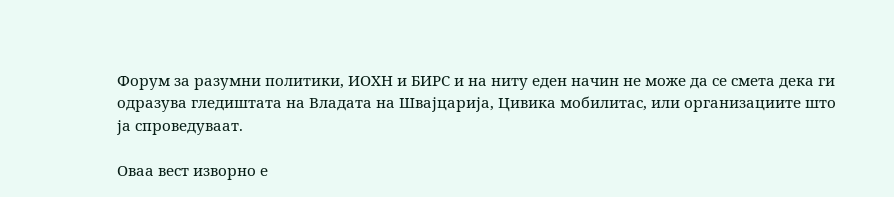Форум за разумни политики, ИОХН и БИРС и на ниту еден начин не може да се смета дека ги одразува гледиштата на Владата на Швајцарија, Цивика мобилитас, или организациите што ја спроведуваат.

Оваа вест изворно е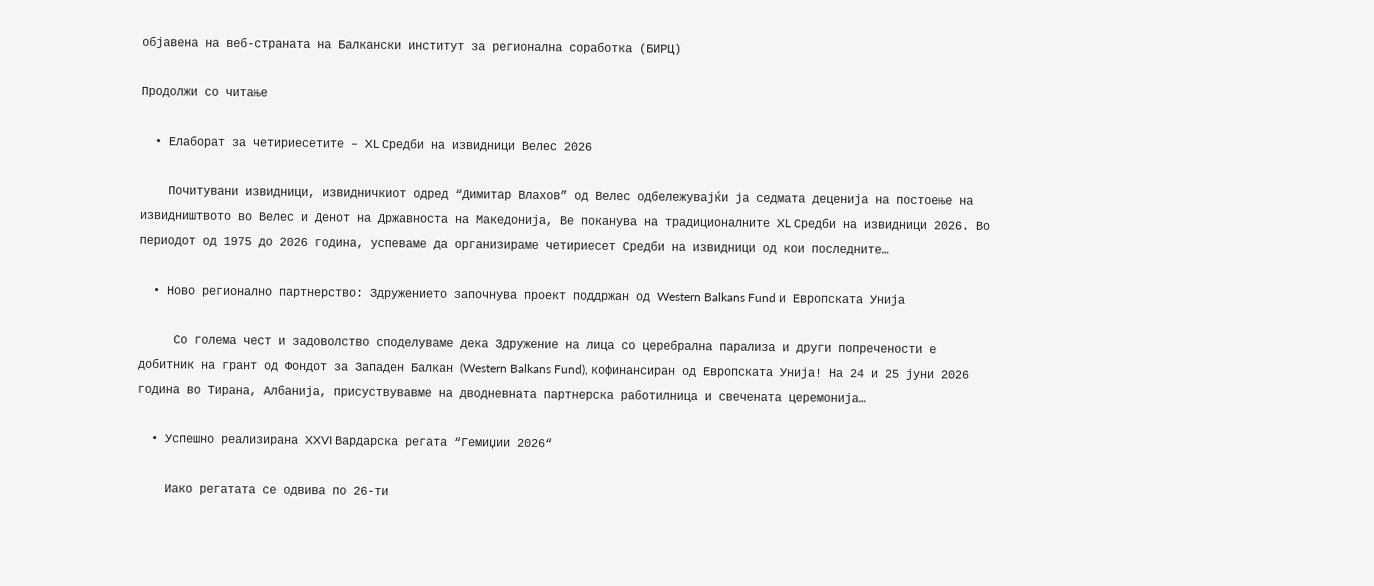објавена на веб-страната на Балкански институт за регионална соработка (БИРЦ)

Продолжи со читање

  • Елаборат за четириесетите – XL Средби на извидници Велес 2026

    Почитувани извидници, извидничкиот одред “Димитар Влахов” од Велес одбележувајќи ја седмата деценија на постоење на извидништвото во Велес и Денот на Државноста на Македонија, Ве поканува на традиционалните XL Средби на извидници 2026. Во периодот од 1975 до 2026 година, успевaме да организираме четириесет Средби на извидници од кои последните…

  • Ново регионално партнерство: Здружението започнува проект поддржан од Western Balkans Fund и Европската Унија

     Со голема чест и задоволство споделуваме дека Здружение на лица со церебрална парализа и други попречености е добитник на грант од Фондот за Западен Балкан (Western Balkans Fund), кофинансиран од Европската Унија! На 24 и 25 јуни 2026 година во Тирана, Албанија, присуствувавме на дводневната партнерска работилница и свечената церемонија…

  • Успешно реализирана XXVI Вардарска регата “Гемиџии 2026“

    Иако регатата се одвива по 26-ти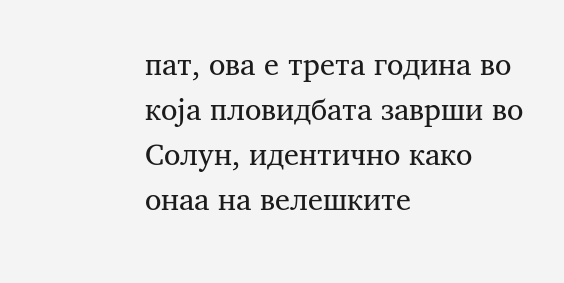пат, ова е трета година во која пловидбата заврши во Солун, идентично како онаа на велешките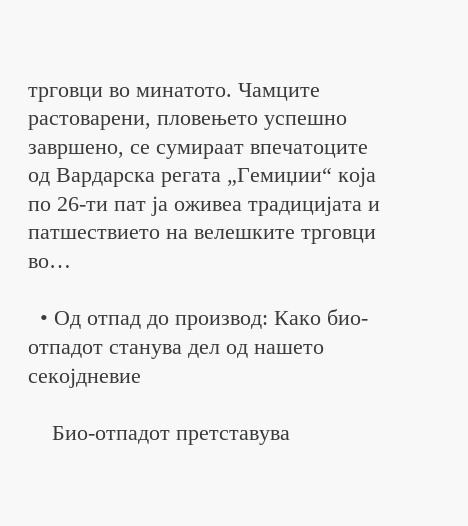трговци во минатото. Чамците растоварени, пловењето успешно завршено, се сумираат впечатоците од Вардарска регата „Гемиџии“ која по 26-ти пат ја оживеа традицијата и патшествието на велешките трговци во…

  • Од отпад до производ: Како био-отпадот станува дел од нашето секојдневие

    Био-отпадот претставува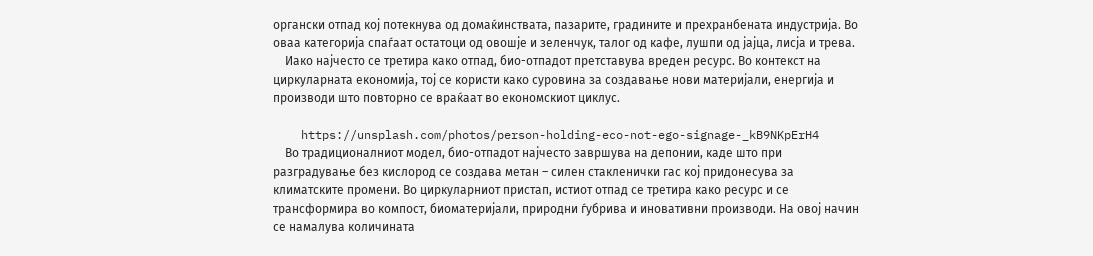органски отпад кој потекнува од домаќинствата, пазарите, градините и прехранбената индустрија. Во оваа категорија спаѓаат остатоци од овошје и зеленчук, талог од кафе, лушпи од јајца, лисја и трева.
    Иако најчесто се третира како отпад, био-отпадот претставува вреден ресурс. Во контекст на циркуларната економија, тој се користи како суровина за создавање нови материјали, енергија и производи што повторно се враќаат во економскиот циклус.

    https://unsplash.com/photos/person-holding-eco-not-ego-signage-_kB9NKpErH4
    Во традиционалниот модел, био-отпадот најчесто завршува на депонии, каде што при разградување без кислород се создава метан – силен стакленички гас кој придонесува за климатските промени. Во циркуларниот пристап, истиот отпад се третира како ресурс и се трансформира во компост, биоматеријали, природни ѓубрива и иновативни производи. На овој начин се намалува количината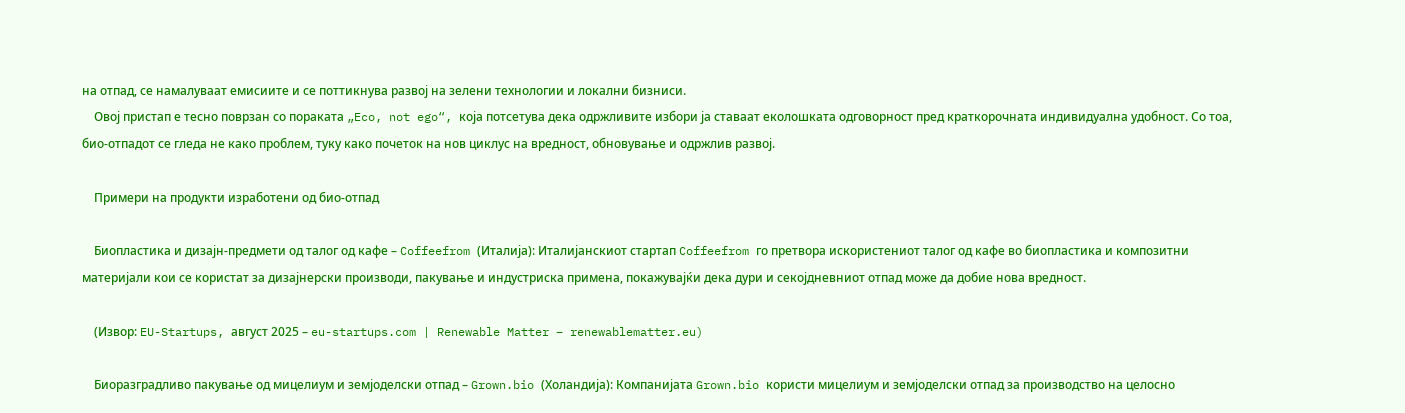на отпад, се намалуваат емисиите и се поттикнува развој на зелени технологии и локални бизниси.
    Овој пристап е тесно поврзан со пораката „Eco, not ego“, која потсетува дека одржливите избори ја ставаат еколошката одговорност пред краткорочната индивидуална удобност. Со тоа, био-отпадот се гледа не како проблем, туку како почеток на нов циклус на вредност, обновување и одржлив развој.

    Примери на продукти изработени од био-отпад

    Биопластика и дизајн-предмети од талог од кафе – Coffeefrom (Италија): Италијанскиот стартап Coffeefrom го претвора искористениот талог од кафе во биопластика и композитни материјали кои се користат за дизајнерски производи, пакување и индустриска примена, покажувајќи дека дури и секојдневниот отпад може да добие нова вредност.

    (Извор: EU-Startups, август 2025 – eu-startups.com | Renewable Matter – renewablematter.eu)

    Биоразградливо пакување од мицелиум и земјоделски отпад – Grown.bio (Холандија): Компанијата Grown.bio користи мицелиум и земјоделски отпад за производство на целосно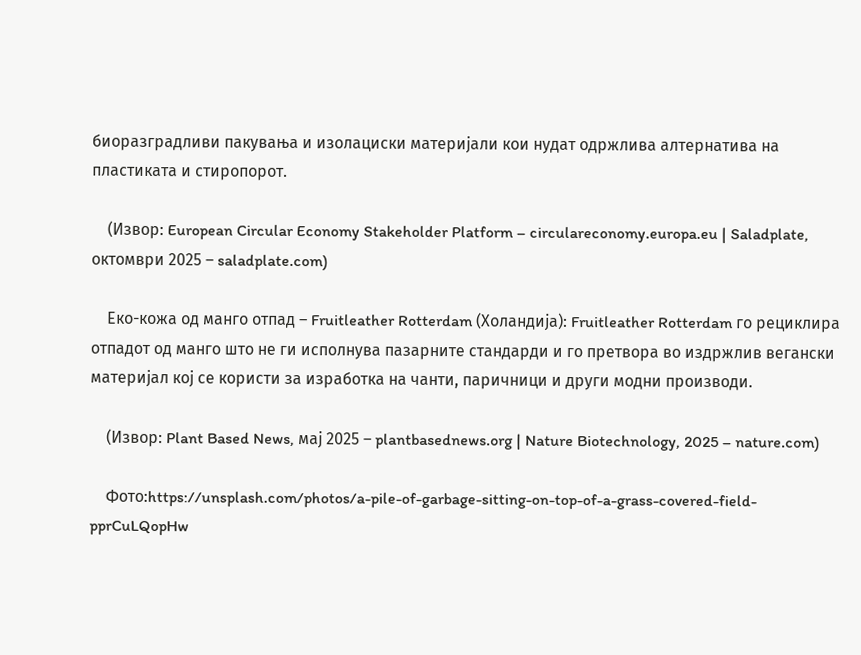биоразградливи пакувања и изолациски материјали кои нудат одржлива алтернатива на пластиката и стиропорот.

    (Извор: European Circular Economy Stakeholder Platform – circulareconomy.europa.eu | Saladplate, октомври 2025 – saladplate.com)

    Еко-кожа од манго отпад – Fruitleather Rotterdam (Холандија): Fruitleather Rotterdam го рециклира отпадот од манго што не ги исполнува пазарните стандарди и го претвора во издржлив вегански материјал кој се користи за изработка на чанти, паричници и други модни производи.

    (Извор: Plant Based News, мај 2025 – plantbasednews.org | Nature Biotechnology, 2025 – nature.com)

    Фото:https://unsplash.com/photos/a-pile-of-garbage-sitting-on-top-of-a-grass-covered-field-pprCuLQopHw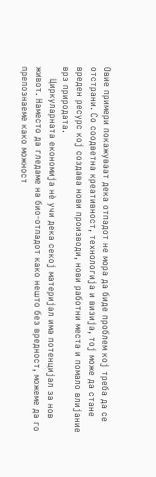Овие примери покажуваат дека отпадот не мора да биде проблем кој треба да се отстрани. Со соодветна креативност, технологија и визија, тој може да стане вреден ресурс кој создава нови производи, нови работни места и помало влијание врз природата.
    Циркуларната економија нè учи дека секој материјал има потенцијал за нов живот. Наместо да гледаме на био-отпадот како нешто без вредност, можеме да го препознаеме како можност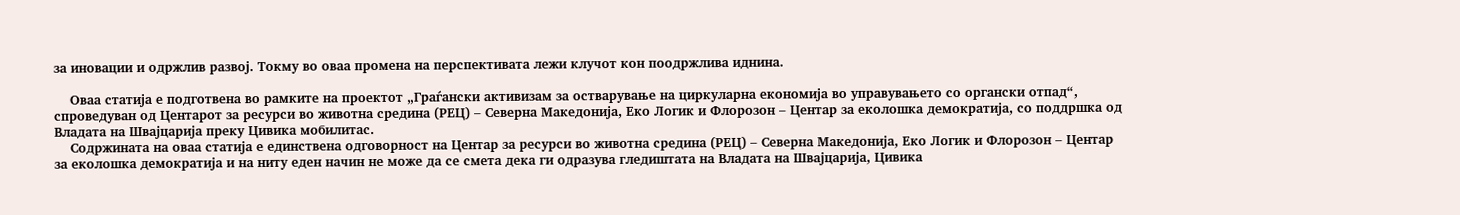за иновации и одржлив развој. Токму во оваа промена на перспективата лежи клучот кон поодржлива иднина.

    Оваа статија е подготвена во рамките на проектот „Граѓански активизам за остварување на циркуларна економија во управувањето со органски отпад“, спроведуван од Центарот за ресурси во животна средина (РЕЦ) – Северна Македонија, Еко Логик и Флорозон – Центар за еколошка демократија, со поддршка од Владата на Швајцарија преку Цивика мобилитас.
    Содржината на оваа статија е единствена одговорност на Центар за ресурси во животна средина (РЕЦ) – Северна Македонија, Еко Логик и Флорозон – Центар за еколошка демократија и на ниту еден начин не може да се смета дека ги одразува гледиштата на Владата на Швајцарија, Цивика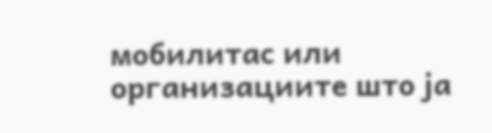мобилитас или организациите што ја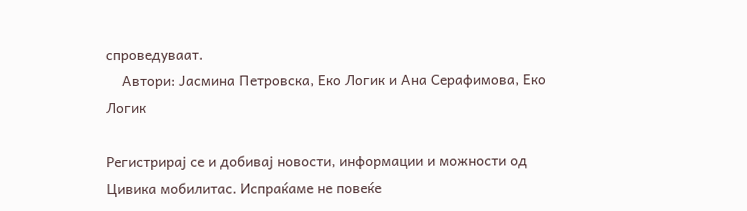спроведуваат.
    Автори: Јасмина Петровска, Еко Логик и Ана Серафимова, Еко Логик

Регистрирај се и добивај новости, информации и можности од Цивика мобилитас. Испраќаме не повеќе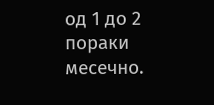од 1 до 2 пораки месечно.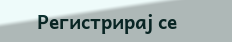Регистрирај се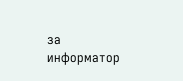за информатор